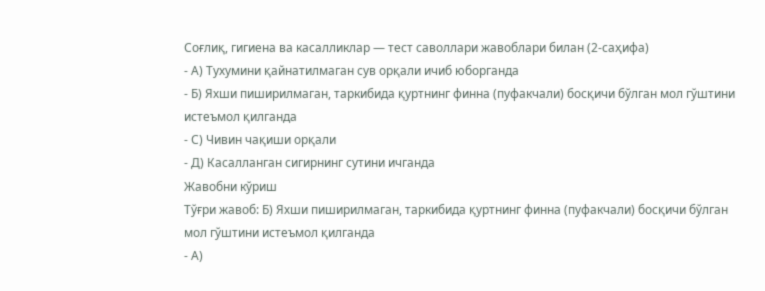Соғлиқ, гигиена ва касалликлар — тест саволлари жавоблари билан (2-саҳифа)
- А) Тухумини қайнатилмаган сув орқали ичиб юборганда
- Б) Яхши пиширилмаган, таркибида қуртнинг финна (пуфакчали) босқичи бўлган мол гўштини истеъмол қилганда
- С) Чивин чақиши орқали
- Д) Касалланган сигирнинг сутини ичганда
Жавобни кўриш
Тўғри жавоб: Б) Яхши пиширилмаган, таркибида қуртнинг финна (пуфакчали) босқичи бўлган мол гўштини истеъмол қилганда
- А)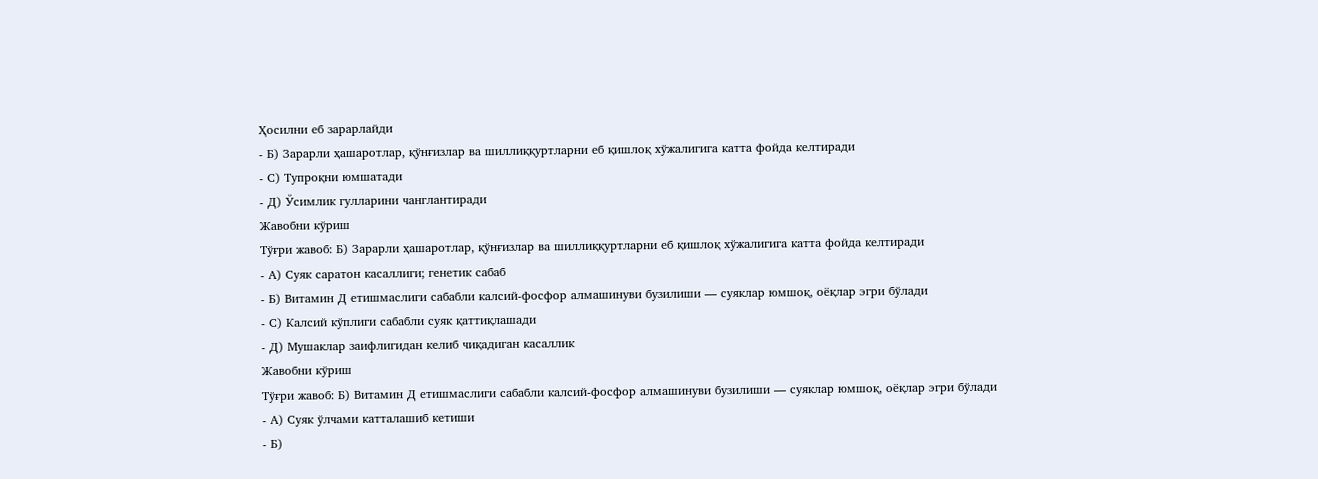Ҳосилни еб зарарлайди
- Б) Зарарли ҳашаротлар, қўнғизлар ва шиллиққуртларни еб қишлоқ хўжалигига катта фойда келтиради
- С) Тупроқни юмшатади
- Д) Ўсимлик гулларини чанглантиради
Жавобни кўриш
Тўғри жавоб: Б) Зарарли ҳашаротлар, қўнғизлар ва шиллиққуртларни еб қишлоқ хўжалигига катта фойда келтиради
- А) Суяк саратон касаллиги; генетик сабаб
- Б) Витамин Д етишмаслиги сабабли калсий-фосфор алмашинуви бузилиши — суяклар юмшоқ, оёқлар эгри бўлади
- С) Калсий кўплиги сабабли суяк қаттиқлашади
- Д) Мушаклар заифлигидан келиб чиқадиган касаллик
Жавобни кўриш
Тўғри жавоб: Б) Витамин Д етишмаслиги сабабли калсий-фосфор алмашинуви бузилиши — суяклар юмшоқ, оёқлар эгри бўлади
- А) Суяк ўлчами катталашиб кетиши
- Б)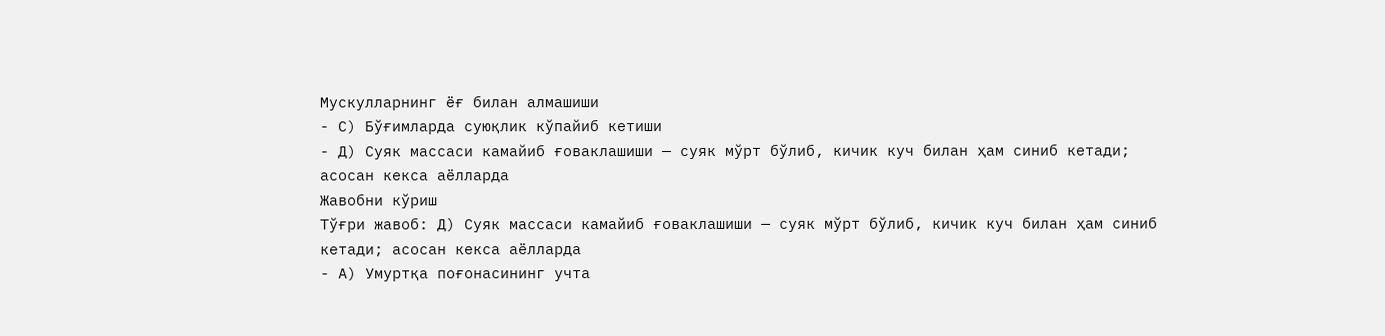Мускулларнинг ёғ билан алмашиши
- С) Бўғимларда суюқлик кўпайиб кетиши
- Д) Суяк массаси камайиб ғоваклашиши — суяк мўрт бўлиб, кичик куч билан ҳам синиб кетади; асосан кекса аёлларда
Жавобни кўриш
Тўғри жавоб: Д) Суяк массаси камайиб ғоваклашиши — суяк мўрт бўлиб, кичик куч билан ҳам синиб кетади; асосан кекса аёлларда
- А) Умуртқа поғонасининг учта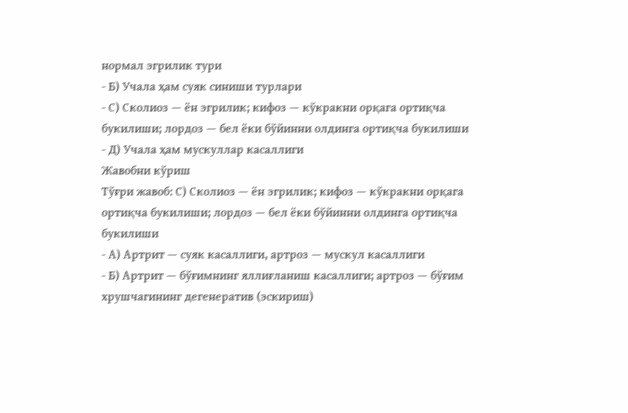нормал эгрилик тури
- Б) Учала ҳам суяк синиши турлари
- С) Сколиоз — ён эгрилик; кифоз — кўкракни орқага ортиқча букилиши; лордоз — бел ёки бўйинни олдинга ортиқча букилиши
- Д) Учала ҳам мускуллар касаллиги
Жавобни кўриш
Тўғри жавоб: С) Сколиоз — ён эгрилик; кифоз — кўкракни орқага ортиқча букилиши; лордоз — бел ёки бўйинни олдинга ортиқча букилиши
- А) Артрит — суяк касаллиги, артроз — мускул касаллиги
- Б) Артрит — бўғимнинг яллиғланиш касаллиги; артроз — бўғим хрушчагининг дегенератив (эскириш)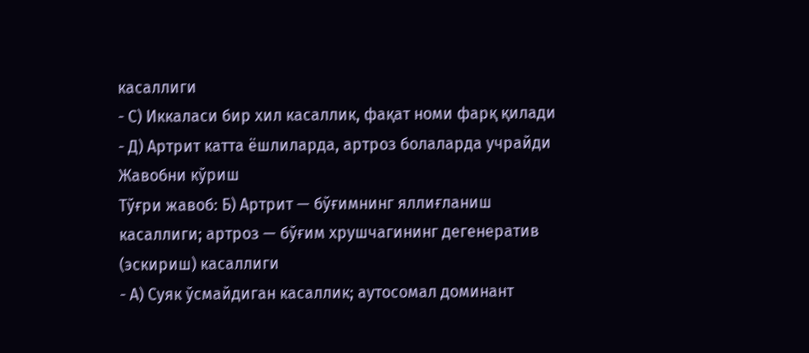касаллиги
- С) Иккаласи бир хил касаллик, фақат номи фарқ қилади
- Д) Артрит катта ёшлиларда, артроз болаларда учрайди
Жавобни кўриш
Тўғри жавоб: Б) Артрит — бўғимнинг яллиғланиш касаллиги; артроз — бўғим хрушчагининг дегенератив (эскириш) касаллиги
- А) Суяк ўсмайдиган касаллик; аутосомал доминант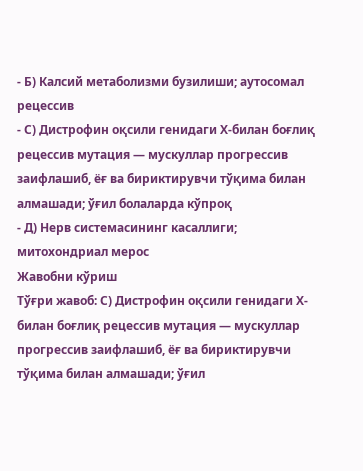- Б) Калсий метаболизми бузилиши; аутосомал рецессив
- С) Дистрофин оқсили генидаги Х-билан боғлиқ рецессив мутация — мускуллар прогрессив заифлашиб, ёғ ва бириктирувчи тўқима билан алмашади; ўғил болаларда кўпроқ
- Д) Нерв системасининг касаллиги; митохондриал мерос
Жавобни кўриш
Тўғри жавоб: С) Дистрофин оқсили генидаги Х-билан боғлиқ рецессив мутация — мускуллар прогрессив заифлашиб, ёғ ва бириктирувчи тўқима билан алмашади; ўғил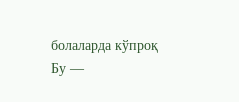болаларда кўпроқ
Бу —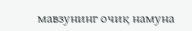мавзунинг очиқ намуна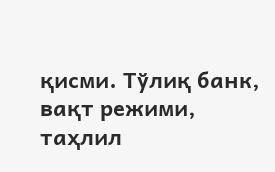қисми. Тўлиқ банк, вақт режими, таҳлил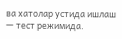ва хатолар устида ишлаш — тест режимида.